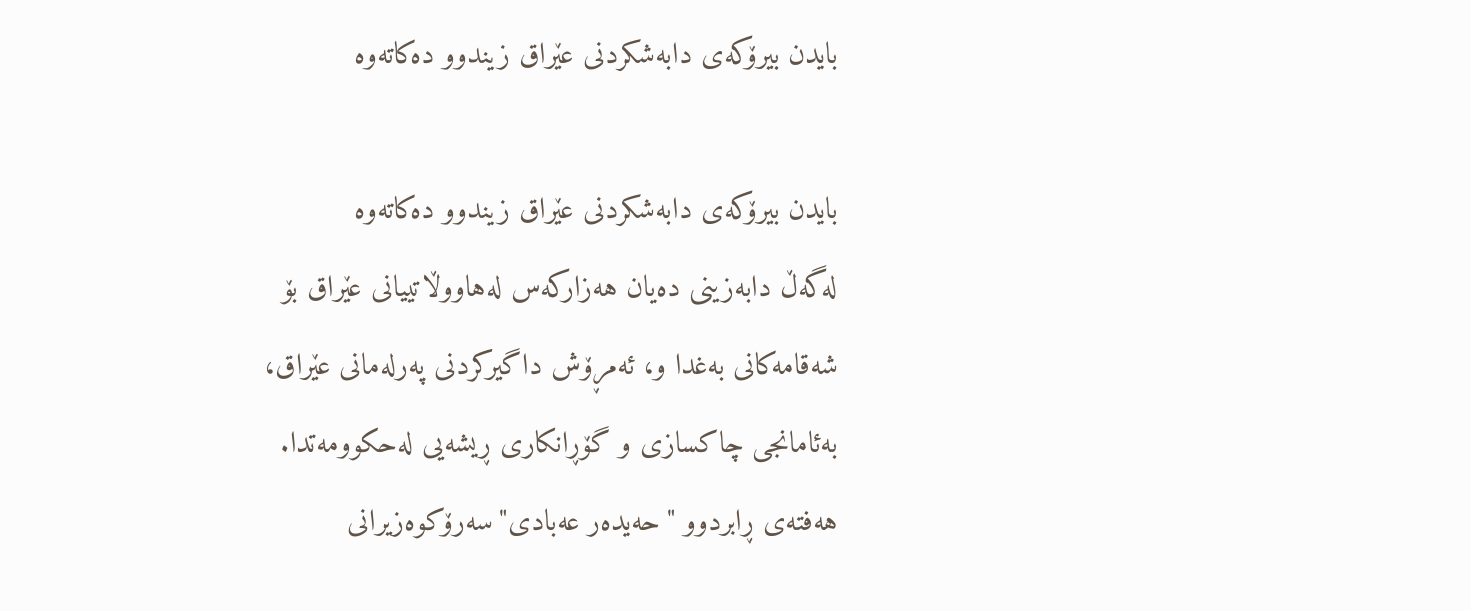بایدن بیرۆكه‌ی دابه‌شكردنی عێراق زیندوو ده‌كاته‌وه‌

بایدن بیرۆكه‌ی دابه‌شكردنی عێراق زیندوو ده‌كاته‌وه‌
له‌گه‌ڵ دابه‌زینی ده‌یان هه‌زاركه‌س له‌هاووڵاتییانی عێراق بۆ شه‌قامه‌كانی به‌غدا و، ئه‌مڕۆش داگیركردنی په‌رله‌مانی عێراق، به‌ئامانجی چاكسازی و گۆڕانكاری ڕیشه‌یی له‌حكوومه‌تدا.
هه‌فته‌ی ڕابردوو "حه‌یده‌ر عه‌بادی"سه‌رۆكوه‌زیرانی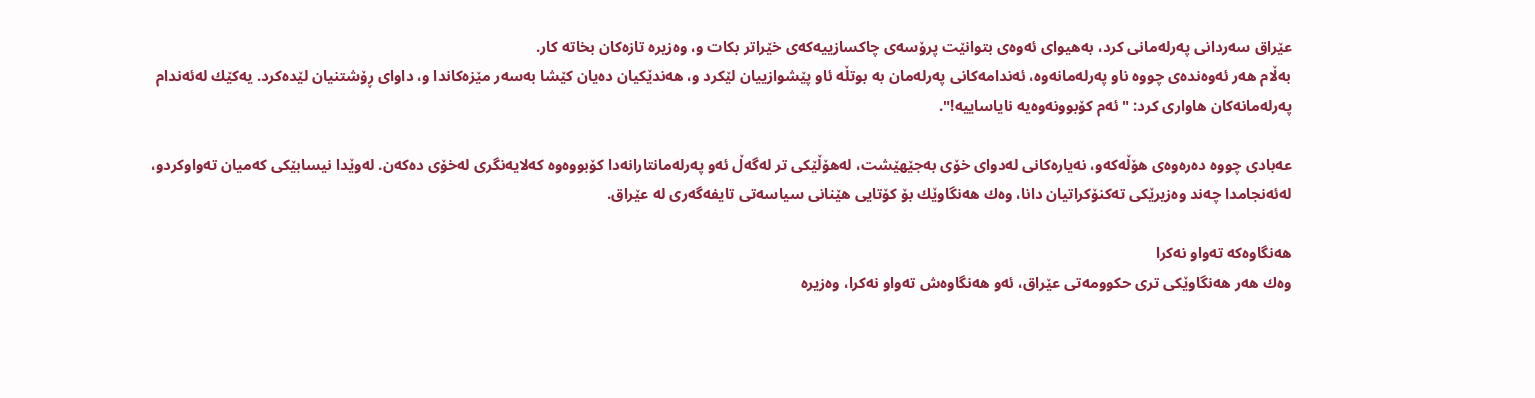عێراق سه‌ردانی په‌رله‌مانی كرد، به‌هیوای ئه‌وه‌ی بتوانێت پرۆسه‌ی چاكسازییه‌كه‌ی خێراتر بكات و، وه‌زیره‌ تازه‌كان بخاته‌ كار.
به‌ڵام هه‌ر ئه‌وه‌نده‌ی چووه‌ ناو په‌رله‌مانه‌وه‌، ئه‌ندامه‌كانی په‌رله‌مان به‌ بوتڵه‌ ئاو پێشوازییان لێكرد و، هه‌ندێكیان ده‌یان كێشا به‌سه‌ر مێزه‌كاندا و، داوای ڕۆشتنیان لێده‌كرد. یه‌كێك له‌ئه‌ندام په‌رله‌مانه‌كان هاواری كرد: " ئه‌م كۆبوونه‌وه‌یه‌ نایاساییه‌!".

عه‌بادی چووه‌ ده‌ره‌وه‌ی هۆڵه‌كه‌و، نه‌یاره‌كانی له‌دوای خۆی به‌جێهێشت، له‌هۆڵێكی تر له‌گه‌ڵ ئه‌و په‌رله‌مانتارانه‌دا كۆبووه‌وه‌ كه‌لایه‌نگری له‌خۆی ده‌كه‌ن. له‌وێدا نیسابێكی كه‌میان ته‌واوكردو، له‌ئه‌نجامدا چه‌ند وه‌زیرێكی ته‌كنۆكراتیان دانا، وه‌ك هه‌نگاوێك بۆ كۆتایی هێنانی سیاسه‌تی تایفه‌گه‌ری له‌ عێراق.

هه‌نگاوه‌كه‌ ته‌واو نه‌كرا
وه‌ك هه‌ر هه‌نگاوێكی تری حكوومه‌تی عێراق، ئه‌و هه‌نگاوه‌ش ته‌واو نه‌كرا، وه‌زیره‌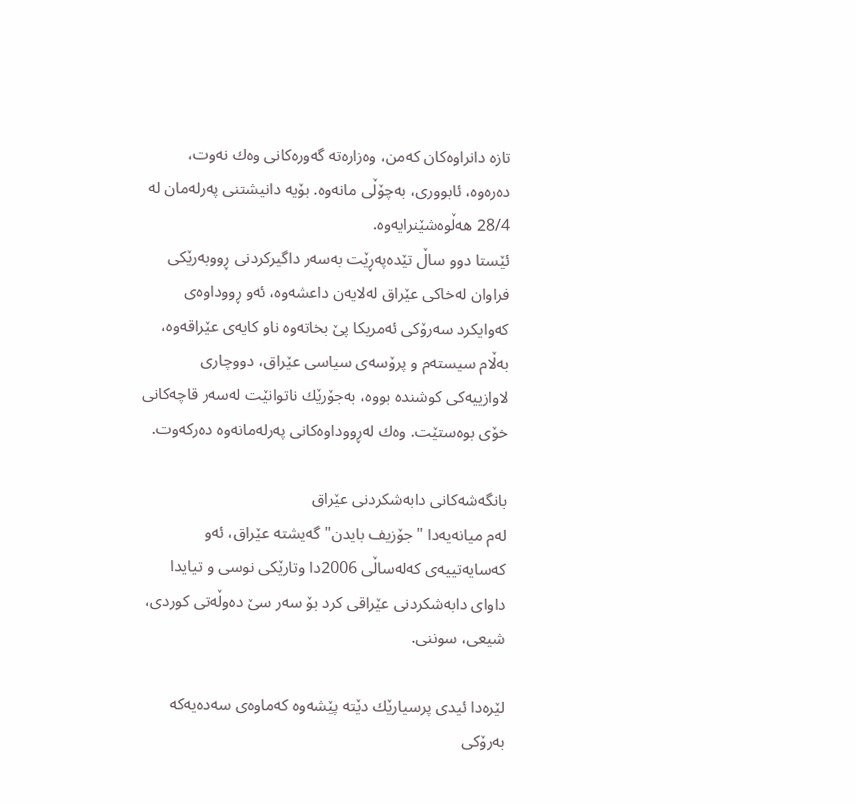تازه‌ دانراوه‌كان كه‌من، وه‌زاره‌ته‌ گه‌وره‌كانی وه‌ك نه‌وت، ده‌ره‌وه‌، ئابووری، به‌چۆڵی مانه‌وه‌. بۆیه‌ دانیشتنی په‌رله‌مان له‌ 28/4 هه‌ڵوه‌شێنرایه‌وه‌.
ئێستا دوو ساڵ تێده‌په‌ڕێت به‌سه‌ر داگیركردنی ڕووبه‌رێكی فراوان له‌خاكی عێراق له‌لایه‌ن داعشه‌وه‌، ئه‌و ڕووداوه‌ی كه‌وایكرد سه‌رۆكی ئه‌مریكا پێ بخاته‌وه‌ ناو كایه‌ی عێراقه‌وه‌، به‌ڵام سیسته‌م و پرۆسه‌ی سیاسی عێراق، دووچاری لاوازییه‌كی كوشنده‌ بووه‌، به‌جۆرێك ناتوانێت له‌سه‌ر قاچه‌كانی خۆی بوه‌ستێت. وه‌ك له‌ڕووداوه‌كانی په‌رله‌مانه‌وه‌ ده‌ركه‌وت.

بانگه‌شه‌كانی دابه‌شكردنی عێراق
له‌م میانه‌یه‌دا "جۆزیف بایدن" گه‌یشته‌ عێراق، ئه‌و كه‌سایه‌تییه‌ی كه‌له‌ساڵی 2006دا وتارێكی نوسی و تیایدا داوای دابه‌شكردنی عێراقی كرد بۆ سه‌ر سێ ده‌وڵه‌تی كوردی، شیعی، سوننی.

لێره‌دا ئیدی پرسیارێك دێته‌ پێشه‌وه‌ كه‌ماوه‌ی سه‌ده‌یه‌كه‌ به‌رۆكی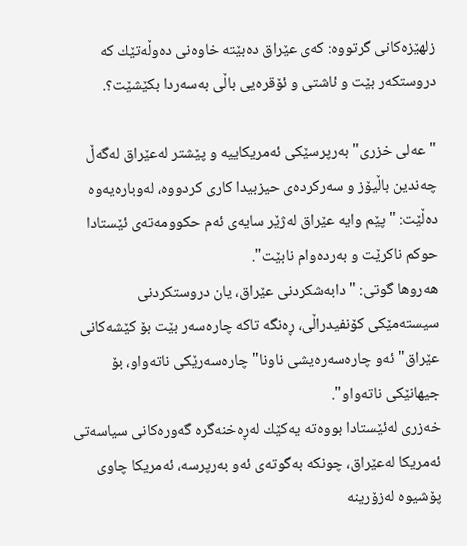زلهێزه‌كانی گرتووه‌: كه‌ی عێراق ده‌بێته‌ خاوه‌نی ده‌وڵه‌تێك كه‌ دروستكه‌ر بێت و ئاشتی و ئۆقره‌یی باڵی به‌سه‌ردا بكێشێت؟.

"عه‌لی خزری" به‌رپرسێكی ئه‌مریكاییه‌ و پێشتر له‌عێراق له‌گه‌ڵ چه‌ندین باڵیۆز و سه‌ركرده‌ی حیزبیدا كاری كردووه‌، له‌وباره‌یه‌وه‌ ده‌ڵێت: " پێم وایه‌ عێراق له‌ژێر سایه‌ی ئه‌م حكوومه‌ته‌ی ئێستادا حوكم ناكرێت و به‌رده‌وام نابێت".
هه‌روها گوتی: " دابه‌شكردنی عێراق، یان دروستكردنی سیسته‌مێكی كۆنفیدراڵی، ڕه‌نگه‌ تاكه‌ چاره‌سه‌ر بێت بۆ كێشه‌كانی عێراق" ئه‌و چاره‌سه‌ره‌یشی ناونا"چاره‌سه‌رێكی ناته‌واو، بۆ جیهانێكی ناته‌واو".
خه‌زری له‌ئێستادا بووه‌ته‌ یه‌كێك له‌ڕه‌خنه‌گره‌ گه‌وره‌كانی سیاسه‌تی ئه‌مریكا له‌عێراق، چونكه‌ به‌گوته‌ی ئه‌و به‌رپرسه‌، ئه‌مریكا چاوی پۆشیوه‌ له‌زۆرینه‌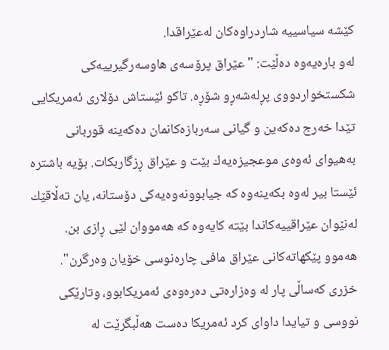كێشه‌ سیاسییه‌ شاردراوه‌كان له‌عێراقدا.
له‌و باره‌یه‌وه‌ ده‌ڵێت: " عێراق پرۆسه‌ی هاوسه‌رگیرییه‌كی شكستخواردووی پڕله‌شه‌ڕو شۆڕه‌. تاكو ئێستاش دۆلاری ئه‌مریكایی تێدا خه‌رج ده‌كه‌ین و گیانی سه‌ربازه‌كانمان ده‌كه‌ینه‌ قوربانی به‌هیوای ئه‌وه‌ی موعجیزه‌یه‌ك بێت و عێراق ڕزگاربكات. بۆیه‌ باشتره‌ ئێستا بیر له‌وه‌ بكه‌ینه‌وه‌ كه‌ جیابوونه‌وه‌یه‌كی دۆستانه‌، یان ته‌ڵاقێك له‌نێوان عێراقییه‌كاندا بێته‌ كایه‌وه‌ كه‌ هه‌مووان لێی ڕازی بن. هه‌موو پێكهاته‌كانی عێراق مافی چاره‌نوسی خۆیان وه‌رگرن".
خزری كه‌ساڵی پار له‌ وه‌زاره‌تی ده‌ره‌وه‌ی ئه‌مریكابوو، وتارێكی نووسی و تیایدا داوای كرد ئه‌مریكا ده‌ست هه‌ڵبگرێت له‌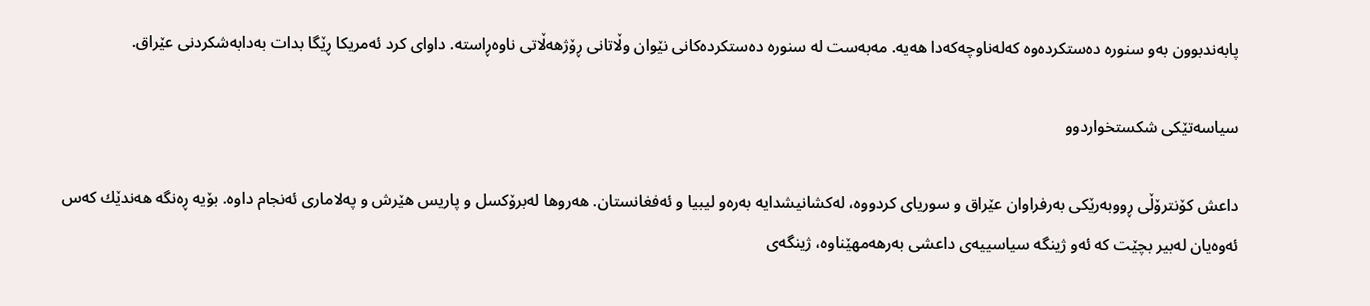پابه‌ندبوون به‌و سنوره‌ ده‌ستكرده‌وه‌ كه‌له‌ناوچه‌كه‌دا هه‌یه‌. مه‌به‌ست له‌ سنوره‌ ده‌ستكرده‌كانی نێوان وڵاتانی ڕۆژهه‌ڵاتی ناوه‌ڕاسته‌. داوای كرد ئه‌مریكا ڕێگا بدات به‌دابه‌شكردنی عێراق.

سیاسه‌تێكی شكستخواردوو

داعش كۆنترۆڵی ڕووبه‌رێكی به‌رفراوان عێراق و سوریای كردووه‌، له‌كشانیشدایه‌ به‌ره‌و لیبیا و ئه‌فغانستان. هه‌روها له‌برۆكسل و پاریس هێرش و په‌لاماری ئه‌نجام داوه‌. بۆیه‌ ڕه‌نگه‌ هه‌ندێك كه‌س ئه‌وه‌یان له‌بیر بچێت كه‌ ئه‌و ژینگه‌ سیاسییه‌ی داعشی به‌رهه‌مهێناوه‌، ژینگه‌ی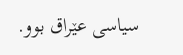سیاسی عێراق بوو.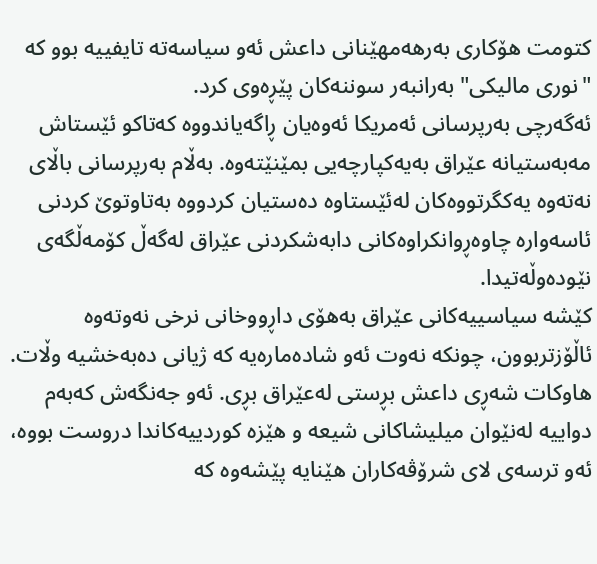كتومت هۆكاری به‌رهه‌مهێنانی داعش ئه‌و سیاسه‌ته‌ تایفییه‌ بوو كه‌ "نوری مالیكی" به‌رانبه‌ر سوننه‌كان پێڕه‌وی كرد.
ئه‌گه‌رچی به‌رپرسانی ئه‌مریكا ئه‌وه‌یان ڕاگه‌یاندووه‌ كه‌تاكو ئێستاش مه‌به‌ستیانه‌ عێراق به‌یه‌كپارچه‌یی بمێنێته‌وه‌. به‌ڵام به‌رپرسانی باڵای نه‌ته‌وه‌ یه‌كگرتووه‌كان له‌ئێستاوه‌ ده‌ستیان كردووه‌ به‌تاوتوێ كردنی ئاسه‌واره‌ چاوه‌ڕوانكراوه‌كانی دابه‌شكردنی عێراق له‌گه‌ڵ كۆمه‌ڵگه‌ی نێوده‌وڵه‌تیدا.
كێشه‌ سیاسییه‌كانی عێراق به‌هۆی داڕووخانی نرخی نه‌وته‌وه‌ ئاڵۆزتربوون، چونكه‌ نه‌وت ئه‌و شاده‌ماره‌یه‌ كه‌ ژیانی ده‌به‌خشیه‌ وڵات. هاوكات شه‌ڕی داعش بڕستی له‌عێراق بڕی. ئه‌و جه‌نگه‌ش كه‌به‌م دواییه‌ له‌نێوان میلیشاكانی شیعه‌ و هێزه‌ كوردییه‌كاندا دروست بووه‌، ئه‌و ترسه‌ی لای شرۆڤه‌كاران هێنایه‌ پێشه‌وه‌ كه‌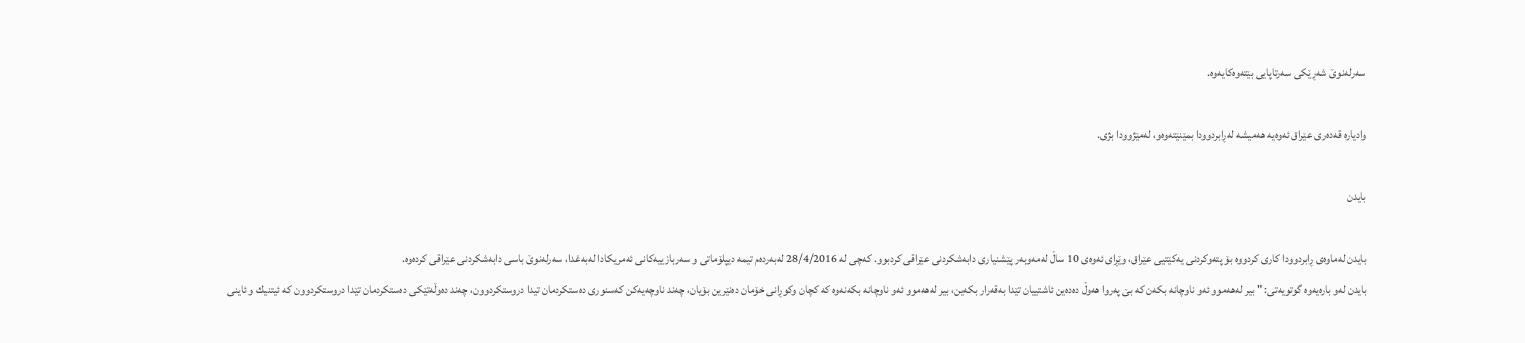سه‌رله‌نوێ شه‌ڕێكی سه‌رتاپایی بێته‌وه‌كایه‌وه‌.

وادیاره‌ قه‌ده‌ری عێراق ئه‌وه‌یه‌ هه‌میشه‌ له‌ڕابردوودا بمێنێته‌وه‌و، له‌مێژوودا بژی.

بایدن

بایدن له‌ماوه‌ی ڕابردوودا كاری كردووه‌ بۆ پته‌وكردنی یه‌كێتیی عێراق، وێڕای ئه‌وه‌ی 10 ساڵ له‌مه‌وبه‌ر پێشنیاری دابه‌شكردنی عێراقی كردبوو. كه‌چی له‌ 28/4/2016 له‌به‌رده‌م تیمه‌ دیپلۆماتی و سه‌ربازییه‌كانی ئه‌مریكادا له‌به‌غدا، سه‌رله‌نوێ باسی دابه‌شكردنی عێراقی كرده‌وه‌.
بایدن له‌و باره‌یه‌وه‌ گوتویه‌تی: " بیر له‌هه‌موو ئه‌و ناوچانه‌ بكه‌ن كه‌ بێ په‌روا هه‌وڵ ده‌ده‌ین ئاشتییان تێدا به‌قه‌رار بكه‌ین، بیر له‌هه‌موو ئه‌و ناوچانه‌ بكه‌نه‌وه‌ كه‌ كچان وكوڕانی خۆمان ده‌نێرین بۆیان، چه‌ند ناوچه‌یه‌كن كه‌سنوری ده‌ستكردمان تیدا دروستكردوون، چه‌ند ده‌وڵه‌تێكی ده‌ستكردمان تێدا دروستكردوون كه‌ ئیتنیك و ئاینی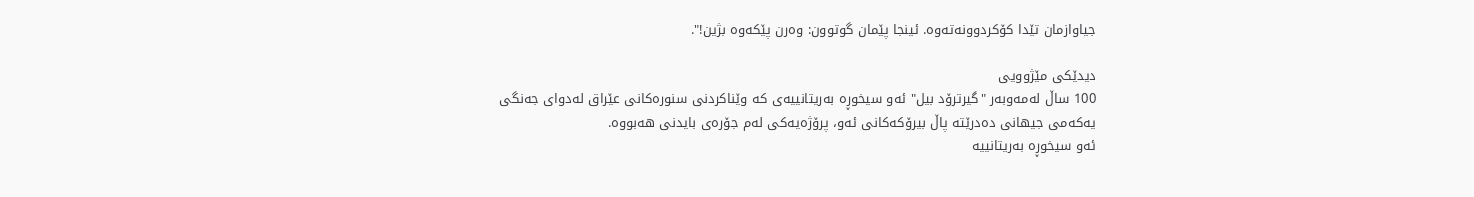جیاوازمان تێدا كۆكردوونه‌ته‌وه‌. ئینجا پێمان گوتوون: وه‌رن پێكه‌وه‌ بژین!".

دیدێكی مێژوویی
100 ساڵ له‌مه‌وبه‌ر "گیرترۆد بیل" ئه‌و سیخوڕه به‌ریتانییه‌ی كه‌ وێناكردنی سنوره‌كانی عێراق له‌دوای جه‌نگی یه‌كه‌می جیهانی ده‌درێته‌ پاڵ بیرۆكه‌كانی ئه‌و، پرۆژه‌یه‌كی له‌م جۆره‌ی بایدنی هه‌بووه‌.
ئه‌و سیخوڕه‌ به‌ریتانییه‌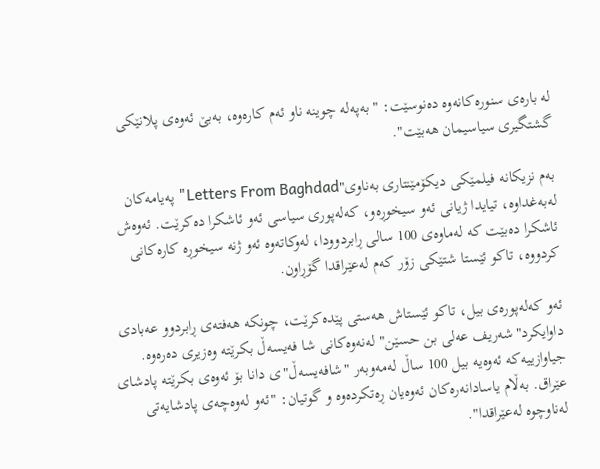له‌ باره‌ی سنوره‌كانه‌وه‌ ده‌نوسێت: " به‌په‌له‌ چوینه‌ ناو ئه‌م كاره‌وه‌، به‌بێ ئه‌وه‌ی پلانێكی گشتگیری سیاسیمان هه‌بێت".

به‌م نزیكانه‌ فیلمێكی دیكۆمێنتاری به‌ناوی"Letters From Baghdad" په‌یامه‌كان له‌به‌غداوه‌، تیایدا ژیانی ئه‌و سیخوڕه‌و، كه‌له‌پوری سیاسی ئه‌و ئاشكرا ده‌كرێت. ئه‌وه‌ش ئاشكرا ده‌بێت كه‌ له‌ماوه‌ی 100 سالی ڕابردوودا، له‌وكاته‌وه‌ ئه‌و ژنه‌ سیخوڕه‌ كاره‌كانی كردووه‌، تاكو ئێستا شتێكی زۆر كه‌م له‌عێراقدا گۆڕاون.

ئه‌و كه‌له‌پوره‌ی بیل، تاكو ئێستاش هه‌ستی پێده‌كرێت، چونكه‌ هه‌فته‌ی ڕابردوو عه‌بادی داوایكرد"شه‌ریف عه‌لی بن حسێن" له‌نه‌وه‌كانی شا فه‌یسه‌ڵ بكرێته‌ وه‌زیری ده‌ره‌وه‌. جیاوازییه‌كه‌ ئه‌وه‌یه‌ بیل 100 ساڵ له‌مه‌وبه‌ر "شافه‌یسه‌ڵ"ی دانا بۆ ئه‌وه‌ی بكرێته‌ پادشای عێراق. به‌ڵام یاسادانه‌ره‌كان ئه‌وه‌یان ڕه‌تكرده‌وه‌ و گوتیان: "ئه‌و له‌وه‌چه‌ی پادشایه‌تی له‌ناوچوه‌ له‌عێراقدا".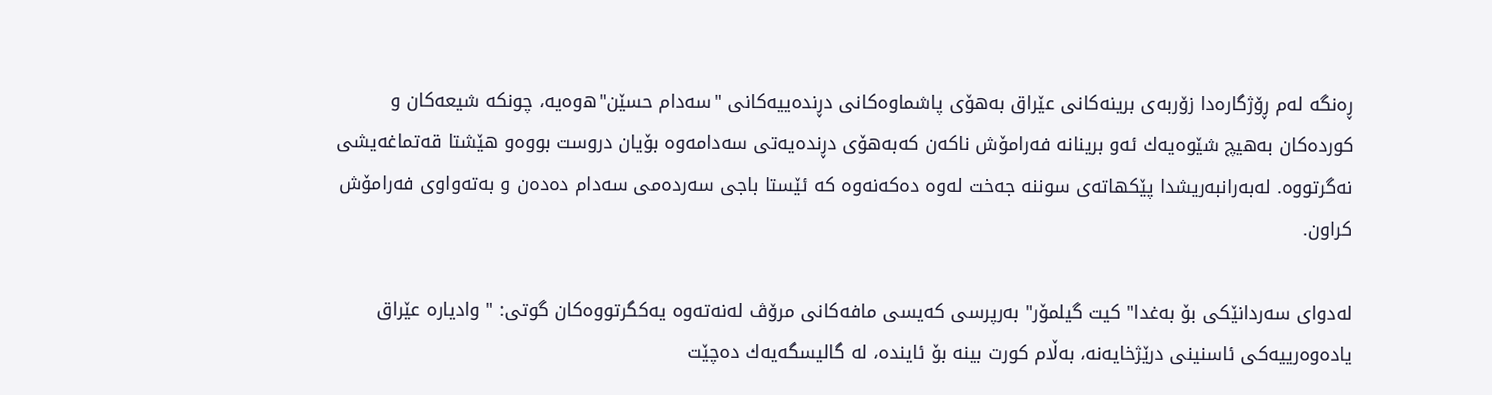ڕه‌نگه‌ له‌م ڕۆژگاره‌دا زۆربه‌ی برینه‌كانی عێراق به‌هۆی پاشماوه‌كانی دڕنده‌ییه‌كانی "سه‌دام حسێن"ه‌وه‌یه‌، چونكه‌ شیعه‌كان و كورده‌كان به‌هیچ شێوه‌یه‌ك ئه‌و برینانه‌ فه‌رامۆش ناكه‌ن كه‌به‌هۆی دڕنده‌یه‌تی سه‌دامه‌وه‌ بۆیان دروست بووه‌و هێشتا قه‌تماغه‌یشی نه‌گرتووه‌. له‌به‌رانبه‌ریشدا پێكهاته‌ی سوننه‌ جه‌خت له‌وه‌ ده‌كه‌نه‌وه‌ كه‌ ئێستا باجی سه‌رده‌می سه‌دام ده‌ده‌ن و به‌ته‌واوی فه‌رامۆش كراون.

له‌دوای سه‌ردانێكی بۆ به‌غدا" كیت گیلمۆر" به‌رپرسی كه‌یسی مافه‌كانی مرۆڤ له‌نه‌ته‌وه‌ یه‌كگرتووه‌كان گوتی: " وادیاره‌ عێراق یاده‌وه‌رییه‌كی ئاسنینی درێژخایه‌نه‌، به‌ڵام كورت بینه‌ بۆ ئاینده‌، له‌ گالیسگه‌یه‌ك ده‌چێت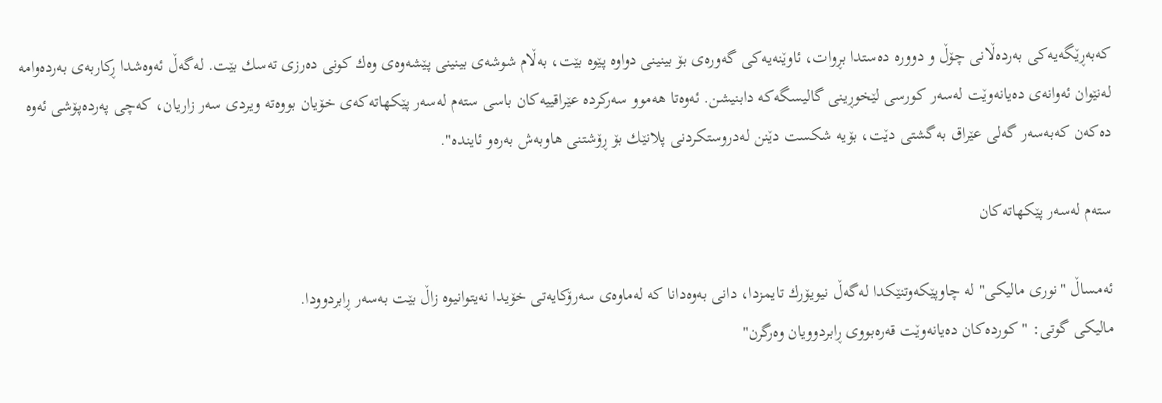كه‌به‌ڕێگه‌یه‌كی به‌رده‌ڵانی چۆڵ و دووره‌ ده‌ستدا بڕوات، ئاوێنه‌یه‌كی گه‌وره‌ی بۆ بینینی دواوه‌ پێوه‌ بێت، به‌ڵام شوشه‌ی بینینی پێشه‌وه‌ی وه‌ك كونی ده‌رزی ته‌سك بێت. له‌گه‌ڵ ئه‌وه‌شدا ڕكاربه‌ی به‌رده‌وامه‌ له‌نێوان ئه‌وانه‌ی ده‌یانه‌وێت له‌سه‌ر كورسی لێخوڕینی گالیسگه‌كه‌ دابنیشن. ئه‌وه‌تا هه‌موو سه‌ركرده‌ عێراقییه‌كان باسی سته‌م له‌سه‌ر پێكهاته‌كه‌ی خۆیان بووه‌ته‌ ویردی سه‌ر زاریان، كه‌چی په‌رده‌پۆشی ئه‌وه‌ ده‌كه‌ن كه‌به‌سه‌ر گه‌لی عێراق به‌گشتی دێت، بۆیه‌ شكست دێنن له‌دروستكردنی پلانێك بۆ ڕۆشتنی هاوبه‌ش به‌ره‌و ئاینده‌".

سته‌م له‌سه‌ر پێكهاته‌كان

ئه‌مساڵ "نوری مالیكی" له‌ چاوپێكه‌وتنێكدا له‌گه‌ڵ نیویۆرك تایمزدا، دانی به‌وه‌دانا كه‌ له‌ماوه‌ی سه‌رۆكایه‌تی خۆیدا نه‌یتوانیوه‌ زاڵ بێت به‌سه‌ر ڕابردوودا.
مالیكی گوتی: " كورده‌كان ده‌یانه‌وێت قه‌ره‌بووی ڕابردوویان وه‌رگرن"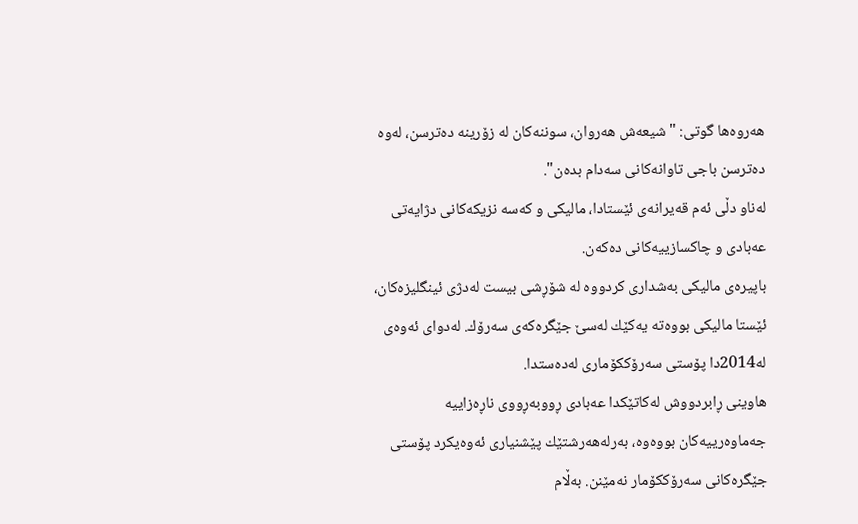هه‌روه‌ها گوتی: " شیعه‌ش هه‌روان، سوننه‌كان له‌ زۆرینه‌ ده‌ترسن، له‌وه‌ ده‌ترسن باجی تاوانه‌كانی سه‌دام بده‌ن".
له‌ناو دڵی ئه‌م قه‌یرانه‌ی ئێستادا، مالیكی و كه‌سه‌ نزیكه‌كانی دژایه‌تی عه‌بادی و چاكسازییه‌كانی ده‌كه‌ن.
باپیره‌ی مالیكی به‌شداری كردووه‌ له‌ شۆڕشی بیست له‌دژی ئینگلیزه‌كان، ئێستا مالیكی بووه‌ته‌ یه‌كێك له‌سێ جێگره‌كه‌ی سه‌رۆك. له‌دوای ئه‌وه‌ی له‌2014دا پۆستی سه‌رۆككۆماری له‌ده‌ستدا.
هاوینی ڕابردووش له‌كاتێكدا عه‌بادی ڕووبه‌ڕووی ناڕه‌زاییه‌ جه‌ماوه‌رییه‌كان بووه‌وه‌، به‌رله‌هه‌رشتێك پێشنیاری ئه‌وه‌یكرد پۆستی جێگره‌كانی سه‌رۆككۆمار نه‌مێنن. به‌ڵام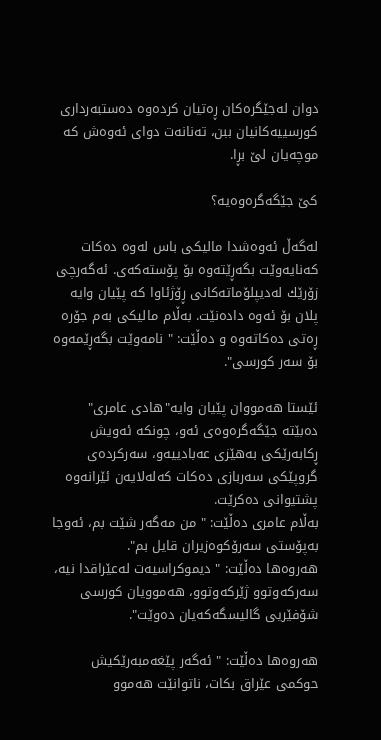دوان له‌جێگره‌كان ڕه‌تیان كرده‌وه‌ ده‌ستبه‌رداری كورسییه‌كانیان ببن، ته‌نانه‌ت دوای ئه‌وه‌ش كه‌ موچه‌یان لێ بڕا.

كێ جێگه‌گره‌وه‌یه‌؟

له‌گه‌ڵ ئه‌وه‌شدا مالیكی باس له‌وه‌ ده‌كات كه‌نایه‌وێت بگه‌ڕێته‌وه‌ بۆ پۆسته‌كه‌ی. ئه‌گه‌رچی زۆرێك له‌دیپلۆماته‌كانی ڕۆژئاوا كه‌ پێیان وایه‌ پلان بۆ ئه‌وه‌ داده‌نێت. به‌ڵام مالیكی به‌م جۆره‌ ڕه‌تی ده‌كاته‌وه‌ و ده‌ڵێت: " نامه‌وێت بگه‌ڕێمه‌وه‌ بۆ سه‌ر كورسی".

ئێستا هه‌مووان پێیان وایه‌"هادی عامری" ده‌بێته‌ جێگه‌گره‌وه‌ی ئه‌و، چونكه‌ ئه‌ویش ڕكابه‌رێكی به‌هێزی عه‌بادییه‌و، سه‌ركرده‌ی گروپێكی سه‌ربازی ده‌كات كه‌له‌لایه‌ن ئێرانه‌وه‌ پشتیوانی ده‌كرێت.
به‌ڵام عامری ده‌ڵێت: " من مه‌گه‌ر شێت بم، ئه‌وجا به‌پۆستی سه‌رۆكوه‌زیران قایل بم".
هه‌روه‌ها ده‌ڵێت: " دیموكراسیه‌ت له‌عێراقدا نیه‌، سه‌ركه‌وتوو ژێركه‌وتوو، هه‌موویان كورسی شۆفێریی گالیسگه‌كه‌یان ده‌وێت".

هه‌روه‌ها ده‌ڵێت: " ئه‌گه‌ر پێغه‌مبه‌رێكیش حوكمی عێراق بكات، ناتوانێت هه‌موو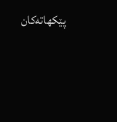پێكهاته‌كان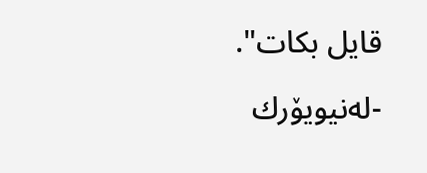قایل بكات".

-له‌نیویۆرك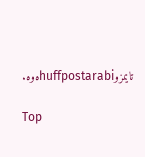تایمزوhuffpostarabiه‌وه‌.

Top